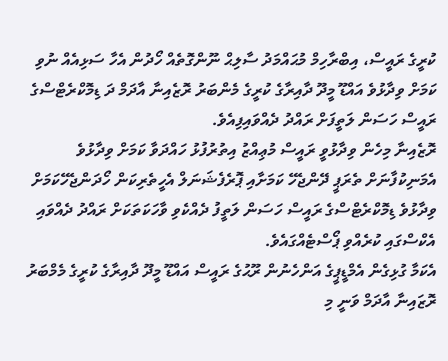ކުރީގެ ރައީސް، އިބްރާހިމް މުޙައްމަދު ސާލިޙް ނޫންގޮތެއް ހޯދުން އެހާ ސަޅިއެއް ނުވި ކަމަށް ވިދާޅުވެ އައްޑޫ މީދޫ ދާއިރާގެ ކުރީގެ މެންބަރު ރޮޒެއިނާ އާދަމް ދަ ޑިމޮކްރެޓްސްގެ ރައީސް ހަސަން ލަތީފަށް ރައްދު ދެއްވައިފިއެވެ.
ރޮޒެއިނާ މިހެން ވިދާޅުވީ ރައީސް މުޢިއްޒު އިތުރުފުޅު ހައްދަވާ ކަމަށް ވިދާޅުވެ އެމަނިކުފާނަށް ތެރަޕީ ދޭންޖެހޭ ކަމަށާއި ޕޮރެފެޝަނަލް އެހީތެރިކަން ހޯދަންޖެހޭކަމަށް ވިދާޅުވެ ޑިމޮކްރެޓްސްގެ ރައީސް ހަސަން ލަތީފު ދެއްކެވި ވާހަކަތަކަށް ރައްދު ދެއްވައި އެކްސްގައި ކުރެއްވި ޕޯސްޓެއްގައެވެ.
އެކަމާ ގުޅިގެން އެމްޑީޕީގެ އަންހެނުން ރޫޙުގެ ރައީސް އައްޑޫ މީދޫ ދާއިރާގެ ކުރީގެ މެމްބަރު ރޮޒައިނާ އާދަމް ވަނީ މި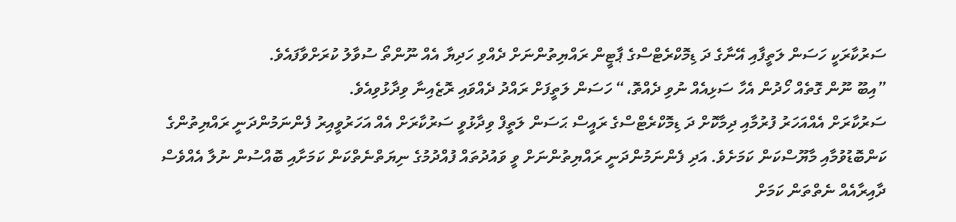ސަރުކާރަކީ ހަސަން ލަތީފާއި އޭނާގެ ދަ ޑިމޮކްރެޓްސްގެ ޕާޓީން ރައްޔިތުންނަށް ދެއްވި ހަދިޔާ އެއް ނޫންތޯ ސުވާލު ކުރަށްވާފައެވެ.
”އިބޫ ނޫން ގޮތެއް ހޯދުން އެހާ ސަޅިއެއް ނުވި ދެއްތޮ،“ ހަސަން ލަތީފަށް ރައްދު ދެއްވައި ރޮޒެއިނާ ވިދާޅުވިއެވެ.
ސަރުކާރަށް އެއްއަހަރު ފުރުމާއި ދިމާކޮށް ދަ ޑިމޮކްރެޓްސްގެ ރައީސް ޙަސަން ލަތީފް ވިދާޅުވީ ސަރުކާރަށް އެއް އަހަރުވީއިރު ފެންނަމުންދަނީ ރައްޔިތުންގެ ކަންބޮޑުވުމާއި މާޔޫސްކަން ކަމަށެވެ. އަދި ފެންނަމުންދަނީ ރައްޔިތުންނަށް ވީ ވައުދުތައް ފުއްދުމުގެ ނިޔަތްނެތްކަން ކަމަށާއި ބޮއްސުން ނުލާ އެއްވެސް ދާއިރާއެއް ނެތްތަން ކަމަށް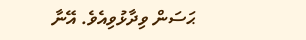ޙަސަން ވިދާޅުވިއެވެ. އޭނާ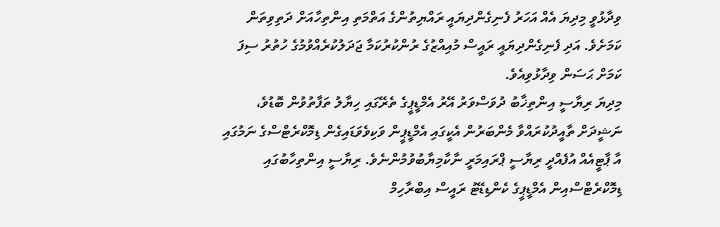ވިދާޅުވީ މިދިޔަ އެއް އަހަރު ފެނިގެންދިޔައީ ރައްޔިތުންގެ އަތްމަތި އިންތިހާއަށް ދަތިވިތަން ކަމަށެވެ. އަދި ފެނިގެންދިޔައީ ރައީސް މުއިއްޒުގެ ރުންކުރުކަމާ ޖަދަލުކުރެއްވުމުގެ ހުތުރު ސިފަ ކަމަށް ޙަސަން ވިދާޅުވިއެވެ.
މިދިޔަ ރިޔާސީ އިންތިޚާބު ދުވަސްވަރު އޭރު އެމްޑީޕީގެ ތެރޭގައި ހިޔާލު ތަފާތުވުން ބޮޑުވެ، ނަޝީދަށް ތާއީދުކުރައްވާ މެންބަރުން އެކީގައި އެމްޑީޕީން ވަކިވެވަޑައިގެން ޑިމޮކްރެޓްސްގެ ނަމުގައި އާ ޕާޓީއެއް އުފެއްދީ ރިޔާސީ ޕްރައިމަރީ ނާކާމިޔާބުވުމުންނެވެ. ރިޔާސީ އިންތިހާބުގައި ޑިމޮކްރެޓްސްއިން އެމްޑީޕީގެ ކެންޑިޑޭޓު ރައީސް އިބްރާހިމް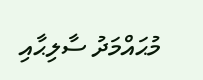މުޙައްމަދު ސާލިޙާއި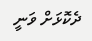ދެކޮޅަށް ވަނީ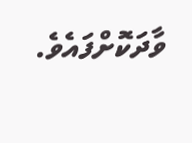ވާދަކޮށްފައެވެ.